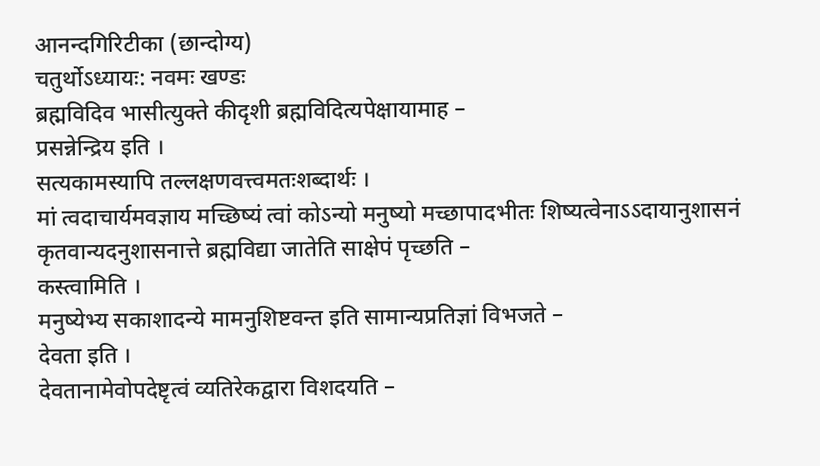आनन्दगिरिटीका (छान्दोग्य)
चतुर्थोऽध्यायः: नवमः खण्डः
ब्रह्मविदिव भासीत्युक्ते कीदृशी ब्रह्मविदित्यपेक्षायामाह –
प्रसन्नेन्द्रिय इति ।
सत्यकामस्यापि तल्लक्षणवत्त्वमतःशब्दार्थः ।
मां त्वदाचार्यमवज्ञाय मच्छिष्यं त्वां कोऽन्यो मनुष्यो मच्छापादभीतः शिष्यत्वेनाऽऽदायानुशासनं कृतवान्यदनुशासनात्ते ब्रह्मविद्या जातेति साक्षेपं पृच्छति –
कस्त्वामिति ।
मनुष्येभ्य सकाशादन्ये मामनुशिष्टवन्त इति सामान्यप्रतिज्ञां विभजते –
देवता इति ।
देवतानामेवोपदेष्टृत्वं व्यतिरेकद्वारा विशदयति –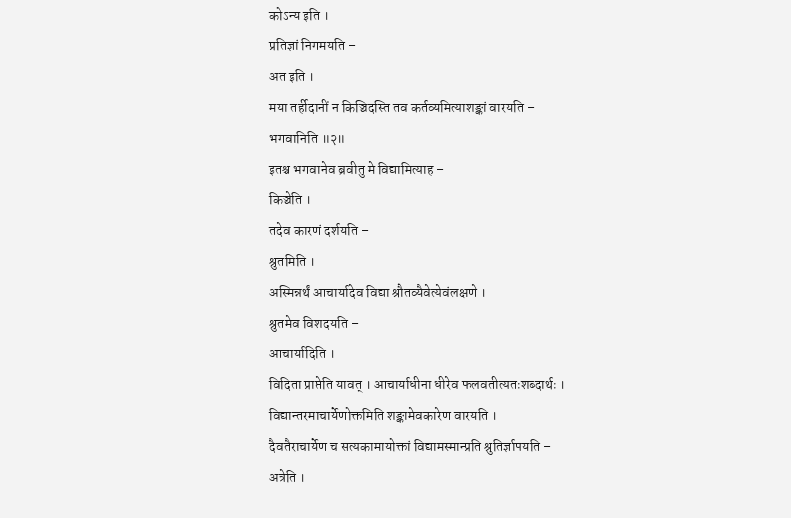कोऽन्य इति ।
प्रतिज्ञां निगमयति –
अत इति ।
मया तर्हीदानीं न किञ्चिदस्ति तव कर्तव्यमित्याशङ्कां वारयति –
भगवानिति ॥२॥
इतश्च भगवानेव ब्रवीतु मे विद्यामित्याह –
किञ्चेति ।
तदेव कारणं दर्शयति –
श्रुतमिति ।
अस्मिन्नर्थं आचार्यादेव विद्या श्रौतव्यैवेत्येवंलक्षणे ।
श्रुतमेव विशदयति –
आचार्यादिति ।
विदिता प्राप्तेति यावत् । आचार्याधीना धीरेव फलवतीत्यतःशब्दार्थः । विद्यान्तरमाचार्येणोक्तमिति शङ्कामेवकारेण वारयति ।
दैवतैराचार्येण च सत्यकामायोक्तां विद्यामस्मान्प्रति श्रुतिर्ज्ञापयति –
अत्रेति ।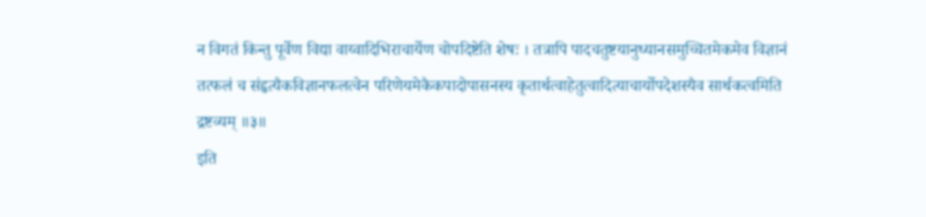न विगतं किन्तु पूर्वेण विद्या वाय्वादिभिराचार्येण चोपदिष्टेति शेषः । तत्रापि पादचतुष्टयानुध्यानसमुच्चितमेकमेव विज्ञानं तत्फलं च संहृत्यैकविज्ञानफलत्वेन परिणेयमेकैकपादोपासनस्य कृतार्थत्वाहेतुत्वादित्याचार्योपदेशस्यैव सार्थकत्वमिति द्रष्टव्यम् ॥३॥
इति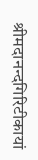श्रीमदानन्दगिरिटीकायां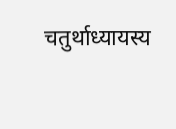चतुर्थाध्यायस्य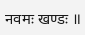नवमः खण्डः ॥